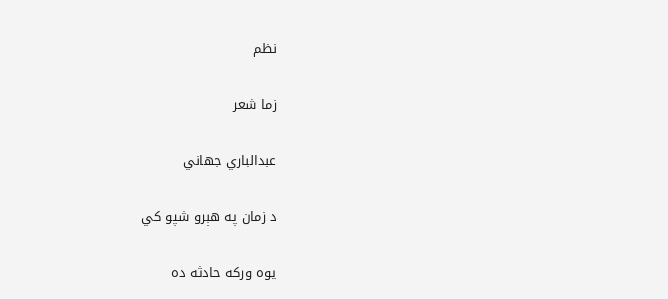نظم

زما شعر

عبدالباري جهاني

د زمان په هېرو شپو کي

يوه ورکه حادثه ده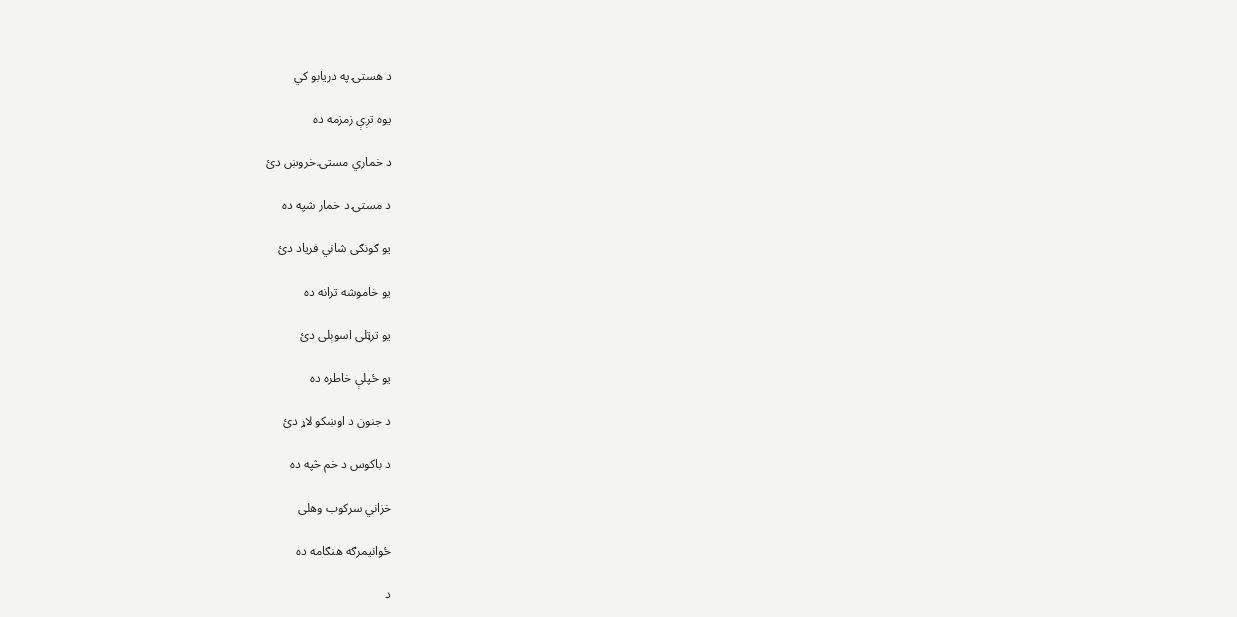د هستۍ په دريابو کي

يوه تږې زمزمه ده

د خماري مستۍ خروښ دئ

د مستۍ د خمار شپه ده

يو ګونګی شاني فرياد دئ

يو خاموشه ترانه ده

يو ترټلی اسوېلی دئ

يو ځپلې خاطره ده

د جنون د اوښکو لاړ دئ

د باکوس د خم څپه ده

خزاني سرکوب وهلی

ځوانيمرګه هنګامه ده

د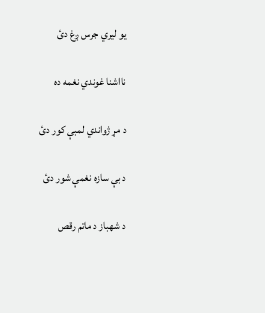يو ليري جرس ږغ دئ

نااشنا غوندي نغمه ده

د مړ ژواندي لمبې کور دئ

د بې سازه نغمې شور دئ

د شهباز د ماتم رقص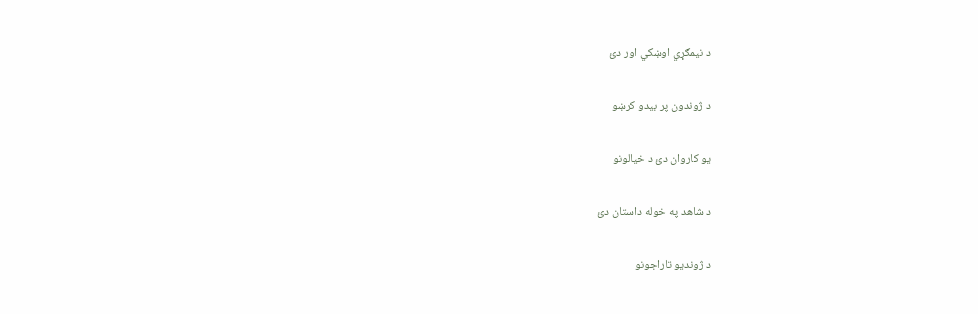د نيمګړي اوښکي اور دئ

د ژوندون پر بيدو کرښو

يو کاروان دئ د خيالونو

د شاهد په خوله داستان دئ

د ژونديو تاراجونو